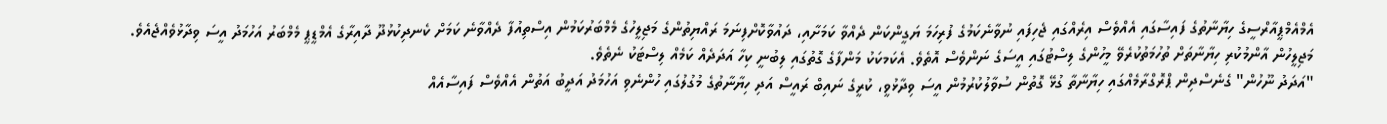އެމްއެމްޕީއާރްސީގެ ހިޔާނާތުގެ ފައިސާގައި އެއްވެސް އިރެއްގައި ޖެހިފައި ނުވާނެކަމުގެ ފުރިހަމަ ޔަގީންކަން ދެއްވާ ކަމަށާއި، ދައުވާކޮށްފިނަމަ ރައްޔިތުންގެ މަޖިލީހުގެ މެމްބަރުކަމުން އިސްތިއުފާ ދެއްވާނެ ކަމަށް ކެނދިކުޅުދޫ ދާއިރާގެ އެމްޑީޕީ މެމްބަރު އަހުމަދު އީސަ ވިދާޅުވެއްޖެއެވެ.
މަޖިލީހުން އާންމުކުރި ހިޔާނާތަށް ތުހުމަތުކުރެވޭ މީހުންގެ ލިސްޓުގައި އީސަގެ ނަންވެސް އޮތެވެ. އެކަމކަކު މަންފާގެ ގޮތުގައި ލިބުނީ ކިހާ އަދަދެއް ކަމެއް ލިސްޓަކު ނެތެވެ.
"އަދަދު ނޫހުން" ގެނެސްދިން ޕްރޮގްރާމެއްގައި ހިޔާނާތާ ގުޅޭ ގޮތުން ސުވާލުކުރުމުން އީސަ ވިދާޅުވީ، ކުރީގެ ނައިބް ރައީސް އަދި ހިޔާނާތުގެ މުގުލުގައި ހުންނެވި އަހުމަދު އަދީބު އަތުން އެއްވެސް ފައިސާއެއް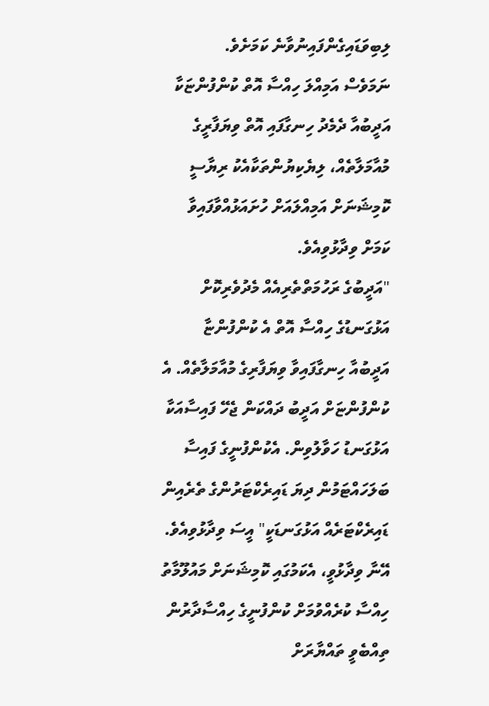ލިބިވަޑައިގެންފައިނުވާނެ ކަމަށެވެ.
ނަމަވެސް އަމިއްލަ ހިއްސާ އޮތް ކުންފުންޏަކާ އަދީބުއާ ދެމެދު ހިނގާފައި އޮތް ވިޔަފާރީގެ މުއާމަލާތެއް، ލިޔެކިޔުންތަކާއެކު ރިޔާސީ ކޮމިޝަނަށް އަމިއްލައަށް ހުށައަޅުއްވާފައިވާ ކަމަށް ވިދާޅުވިއެވެ.
"އަދީބުގެ ރަހުމަތްތެރިއެއް މެދުވެރިކޮށް އަޅުގަނޑުގެ ހިއްސާ އޮތް އެ ކުންފުންޏާ އަދީބުއާ ހިނގާފައިވާ ވިޔަފާރިގެ މުއާމަލާތެއް. އެ ކުންފުންޏަށް އަދީބު ދައްކަން ޖެހޭ ފައިސާއަކާ އަޅުގަނޑު ހަވާލުވިން. އެކުންފުނީގެ ފައިސާ ބަލަހައްޓަމުން ދިޔަ ޑައިރެކްޓަރުންގެ ތެރެއިން ޑައިރެކްޓަރެއް އަޅުގަނޑަކީ" އީސަ ވިދާޅުވިއެވެ.
އޭނާ ވިދާޅުވީ، އެކަމުގައި ކޮމިޝަނަށް މައުލޫމާތު ހިއްސާ ކުރެއްވުމަށް ކުންފުނީގެ ހިއްސާދާރުން ތިއްބެވީ ތައްޔާރަށް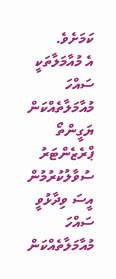ކަމަށެވެ.
އެ މުއާމަލާތަކީ ސައްހަ މުއާމަލާތެއްކަން ޔަގީންތޯ ޕްރެޒެންޓަރު ސުވާލުކުރުމުން އީސަ ވިދާޅުވީ ސައްހަ މުއާމަލާތެއްކަން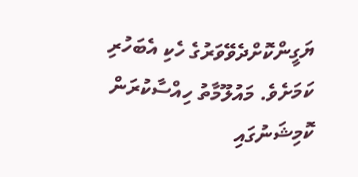ޔަގީންކޮށްދެވޭވަރުގެ ހެކި އެބަހުރި ކަމަށެވެ. މައުލޫމާތު ހިއްސާކުރަން ކޮމިޝަނުގައި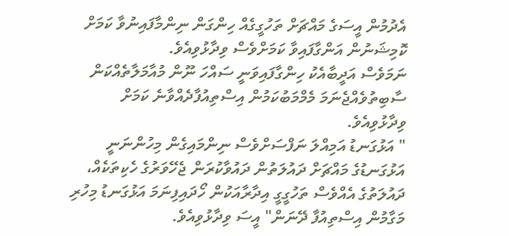އެދުމުން އީސަގެ މައްޗަށް ތަހުގީގެއް ހިންގަން ނިންމާފައިނުވާ ކަމަށް ކޮމިޝަނުން އަންގާފައިވާ ކަމަށްވެސް ވިދާޅުވިއެވެ.
ނަމަވެސް އަދީބާއެކު ހިންގާފައިވަނީ ސައްހަ ނޫން މުއާމަލާތެއްކަން ސާބިތުވެއްޖެނަމަ މެމްމަބުކަމުން އިސްތިއުފާދެއްވާނެ ކަމަށް ވިދާޅުވިއެވެ.
" އަޅުގަނޑު އަމިއްލަ ނަފްސަށްވެސް ނިންމައިގެން މިހުންނަނީ އަޅުގަނޑުގެ މައްޗަށް ދައުލަތުން ދައުވާކުރަން ޖެހޭވަރުގެ ހެކިތަކެއް، ދައުލަތުގެ އެއްވެސް ތަހުގީގީ އިދާރާއަކުން ހޯދައިފިނަމަ އަޅުގަނޑު މިހުރި މަގާމުން އިސްތިއުފާ ދޭނަން" އީސަ ވިދާޅުވިއެވެ.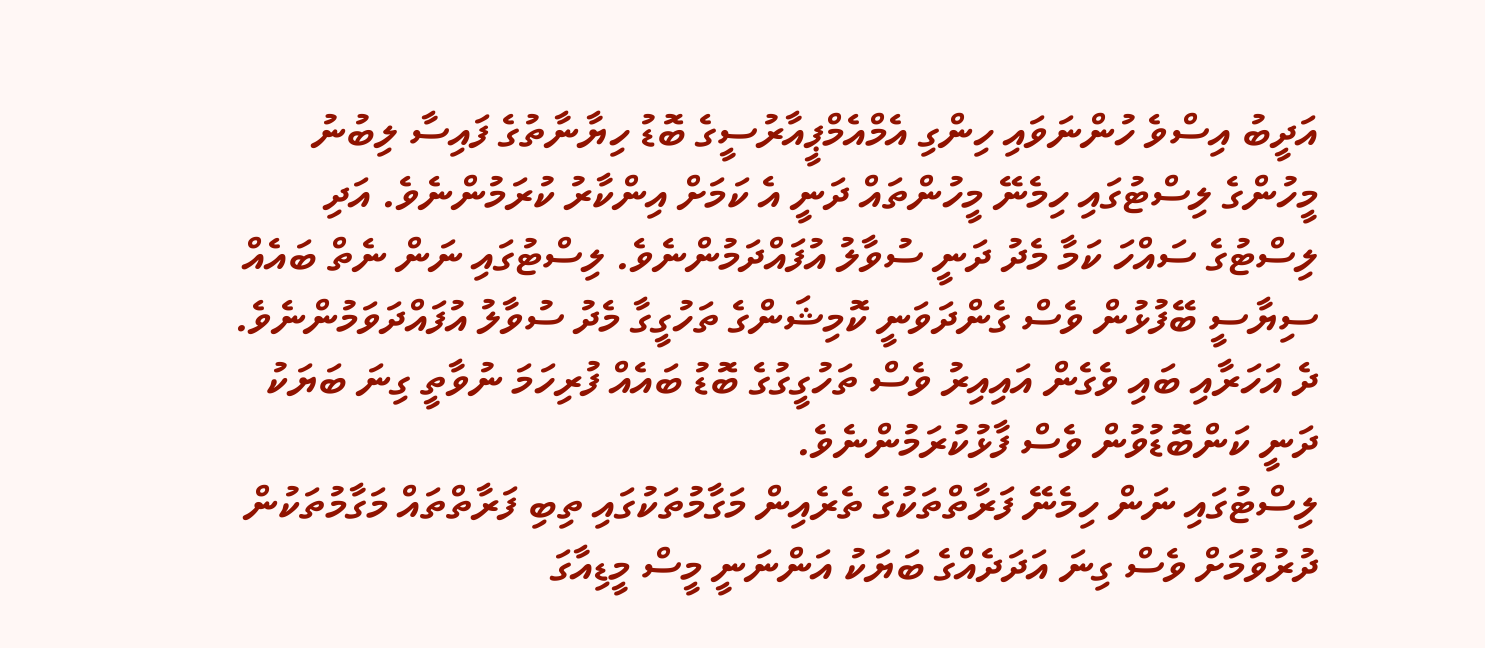އަދީބު އިސްވެ ހުންނަވައި ހިންގި އެމްއެމްޕީއާރުސީގެ ބޮޑު ހިޔާނާތުގެ ފައިސާ ލިބުނު މީހުންގެ ލިސްޓުގައި ހިމެނޭ މީހުންތައް ދަނީ އެ ކަމަށް އިންކާރު ކުރަމުންނެވެ. އަދި ލިސްޓުގެ ސައްހަ ކަމާ މެދު ދަނީ ސުވާލު އުފައްދަމުންނެވެ. ލިސްޓުގައި ނަން ނެތް ބައެއް ސިޔާސީ ބޭފުޅުން ވެސް ގެންދަވަނީ ކޮމިޝަންގެ ތަހުގީގާ މެދު ސުވާލު އުފައްދަވަމުންނެވެ. ދެ އަހަރާއި ބައި ވެގެން އައިއިރު ވެސް ތަހުގީގުގެ ބޮޑު ބައެއް ފުރިހަމަ ނުވާތީ ގިނަ ބަޔަކު ދަނީ ކަންބޮޑުވުން ވެސް ފާޅުކުރަމުންނެވެ.
ލިސްޓުގައި ނަން ހިމެނޭ ފަރާތްތަކުގެ ތެރެއިން މަގާމުތަކުގައި ތިބި ފަރާތްތައް މަގާމުތަކުން ދުރުވުމަށް ވެސް ގިނަ އަދަދެއްގެ ބަޔަކު އަންނަނީ މީސް މީޑިއާގަ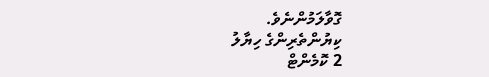ގޮވާލަމުންނެވެ.
ކިޔުންތެރިންގެ ހިޔާލު
2 ކޮމެންޓް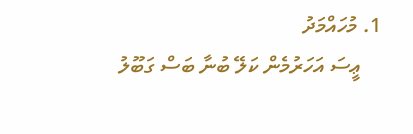1. މުހައްމަދު
    ޢީސަ އަހަރުމެން ކަލޭ ބުނާ ބަސް ގަބޫލު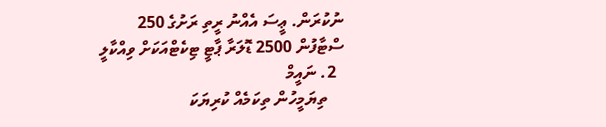ނުކުރަން. ޢީސަ އެއްނު ރީތި ރަށުގެ 250 ސްޓާފުން 2500 ޑޮލަރާ ޕާޓީ ޓިކެޓްއަކަށް ވިއްކާލީ
  2. ނައީމް
    ތިޔަމީހުން ތިކަމެއް ކުރިޔަކަ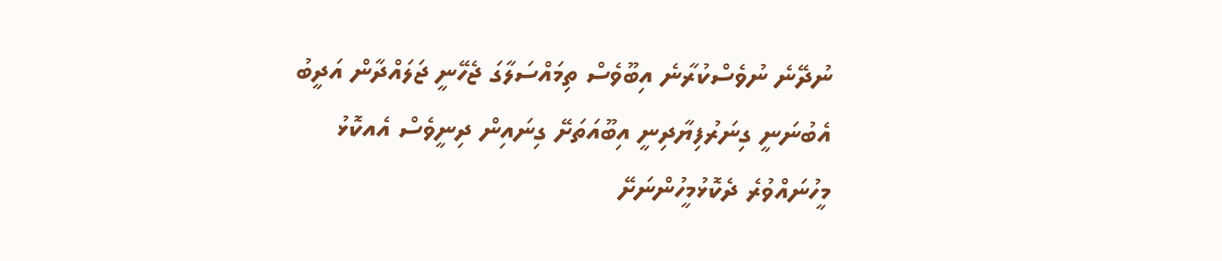ނުދޭނެ ނުވެސްކުރާނެ އިބޫވެސް ތިމައްސަލާގަ ޖެހޭނީ ޖަލައްދާން އަދީބު އެބުނަނީ ގިނަރުފިޔާދިނީ އިބޫއަތަށޭ ގިނައިން ދިނީވެސް އެއކޮޅު މީހުނައްވުރެ ދެކޮޅުމީހުންނަށޭ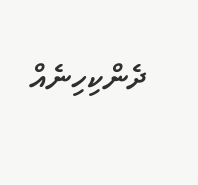ދެންކިހިނެއް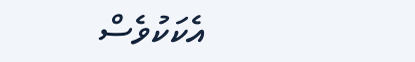އެކަކުވެސް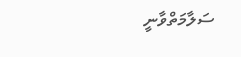ސަލާމަތްވާނީ